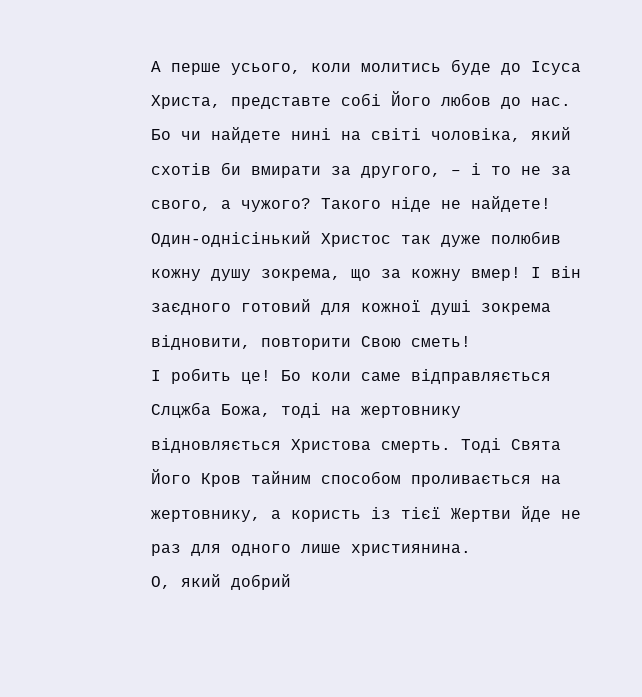А перше усього, коли молитись буде до Ісуса Христа, представте собі Його любов до нас.
Бо чи найдете нині на світі чоловіка, який схотів би вмирати за другого, – і то не за свого, а чужого? Такого ніде не найдете! Один-однісінький Христос так дуже полюбив кожну душу зокрема, що за кожну вмер! І він заєдного готовий для кожної душі зокрема відновити, повторити Свою сметь!
І робить це! Бо коли саме відправляється Слцжба Божа, тоді на жертовнику відновляється Христова смерть. Тоді Свята Його Кров тайним способом проливається на жертовнику, а користь із тієї Жертви йде не раз для одного лише християнина.
О, який добрий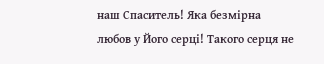наш Спаситель! Яка безмірна любов у Його серці! Такого серця не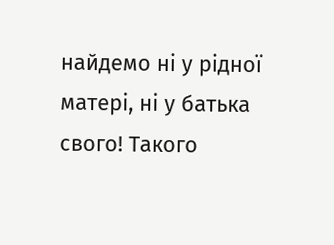найдемо ні у рідної матері, ні у батька свого! Такого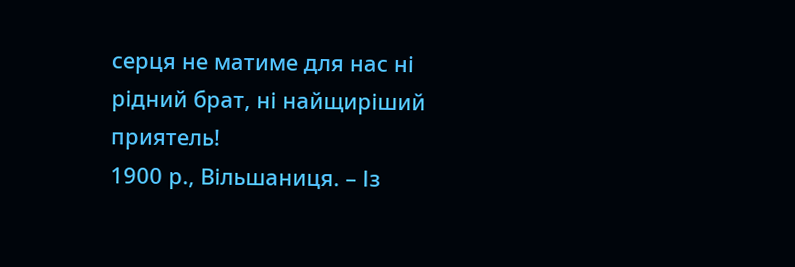серця не матиме для нас ні рідний брат, ні найщиріший приятель!
1900 р., Вільшаниця. – Із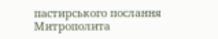пастирського послання Митрополита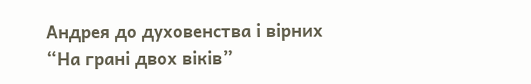Андрея до духовенства і вірних “На грані двох віків”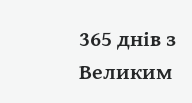365 днів з Великим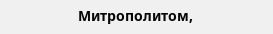Митрополитом,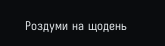Роздуми на щодень